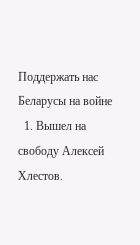Поддержать нас
Беларусы на войне
  1. Вышел на свободу Алексей Хлестов.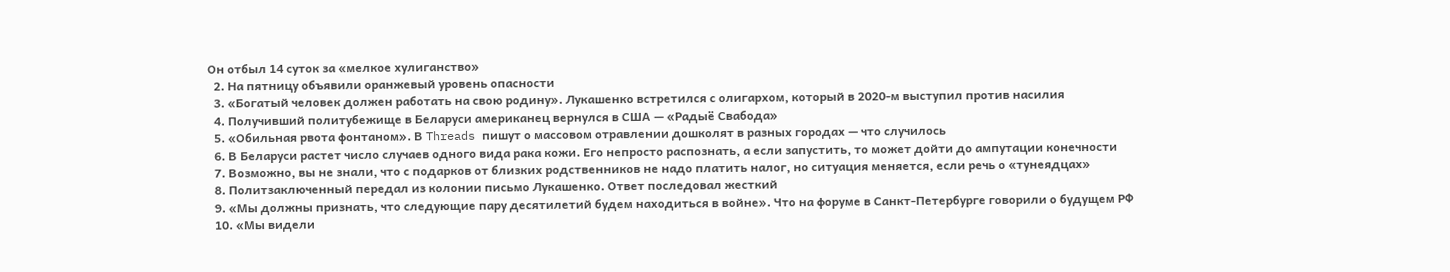Он отбыл 14 суток за «мелкое хулиганство»
  2. На пятницу объявили оранжевый уровень опасности
  3. «Богатый человек должен работать на свою родину». Лукашенко встретился с олигархом, который в 2020-м выступил против насилия
  4. Получивший политубежище в Беларуси американец вернулся в США — «Радыё Свабода»
  5. «Обильная рвота фонтаном». В Threads пишут о массовом отравлении дошколят в разных городах — что случилось
  6. В Беларуси растет число случаев одного вида рака кожи. Его непросто распознать, а если запустить, то может дойти до ампутации конечности
  7. Возможно, вы не знали, что с подарков от близких родственников не надо платить налог, но ситуация меняется, если речь о «тунеядцах»
  8. Политзаключенный передал из колонии письмо Лукашенко. Ответ последовал жесткий
  9. «Мы должны признать, что следующие пару десятилетий будем находиться в войне». Что на форуме в Санкт-Петербурге говорили о будущем РФ
  10. «Мы видели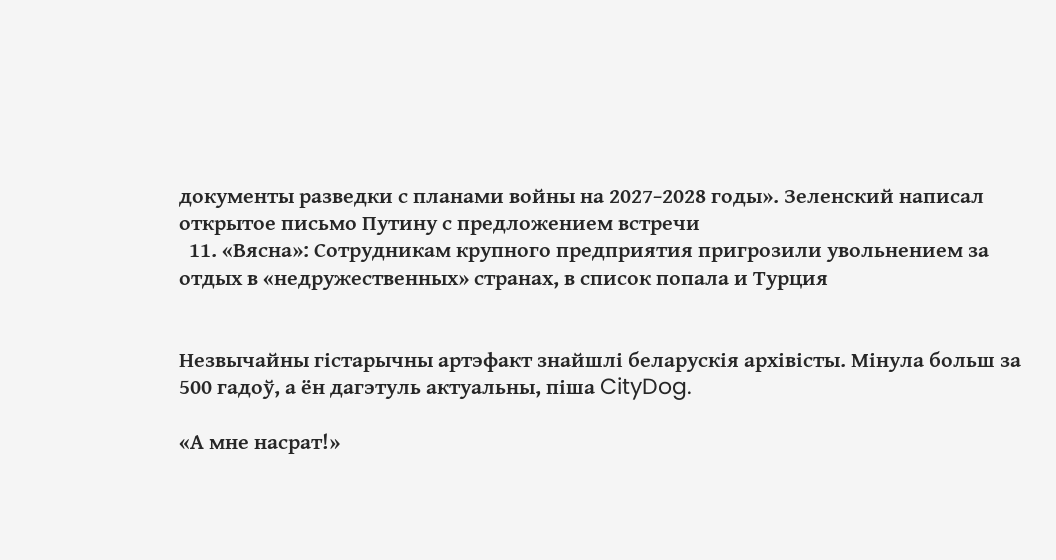документы разведки с планами войны на 2027−2028 годы». Зеленский написал открытое письмо Путину с предложением встречи
  11. «Вясна»: Сотрудникам крупного предприятия пригрозили увольнением за отдых в «недружественных» странах, в список попала и Турция


Незвычайны гістарычны артэфакт знайшлі беларускія архівісты. Мінула больш за 500 гадоў, а ён дагэтуль актуальны, піша CityDog.

«А мне насрат!»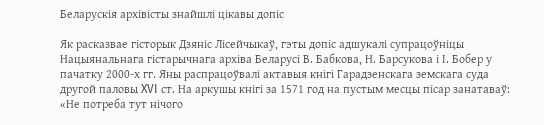Беларускія архівісты знайшлі цікавы допіс

Як расказвае гісторык Дзяніс Лісейчыкаў, гэты допіс адшукалі супрацоўніцы Нацыянальнага гістарычнага архіва Беларусі В. Бабкова, Н. Барсукова і І. Бобер у пачатку 2000-х гг. Яны распрацоўвалі актавыя кнігі Гарадзенскага земскага суда другой паловы XVI ст. На аркушы кнігі за 1571 год на пустым месцы пісар занатаваў: «Не потреба тут нічого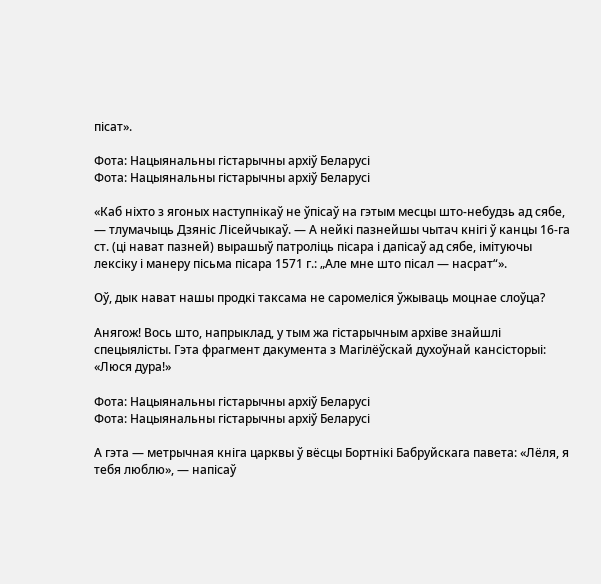пісат».

Фота: Нацыянальны гістарычны архіў Беларусі
Фота: Нацыянальны гістарычны архіў Беларусі

«Каб ніхто з ягоных наступнікаў не ўпісаў на гэтым месцы што-небудзь ад сябе, — тлумачыць Дзяніс Лісейчыкаў. — А нейкі пазнейшы чытач кнігі ў канцы 16-га ст. (ці нават пазней) вырашыў патроліць пісара і дапісаў ад сябе, імітуючы лексіку і манеру пісьма пісара 1571 г.: „Але мне што пісал — насрат“».

Оў, дык нават нашы продкі таксама не саромеліся ўжываць моцнае слоўца?

Анягож! Вось што, напрыклад, у тым жа гістарычным архіве знайшлі спецыялісты. Гэта фрагмент дакумента з Магілёўскай духоўнай кансісторыі: «Люся дура!»

Фота: Нацыянальны гістарычны архіў Беларусі
Фота: Нацыянальны гістарычны архіў Беларусі

А гэта — метрычная кніга царквы ў вёсцы Бортнікі Бабруйскага павета: «Лёля, я тебя люблю», — напісаў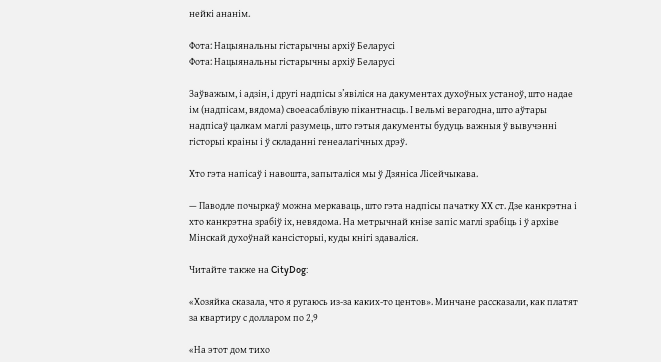нейкі ананім.

Фота: Нацыянальны гістарычны архіў Беларусі
Фота: Нацыянальны гістарычны архіў Беларусі

Заўважым, і адзін, і другі надпісы з’явіліся на дакументах духоўных устаноў, што надае ім (надпісам, вядома) своеасаблівую пікантнасць. І вельмі верагодна, што аўтары надпісаў цалкам маглі разумець, што гэтыя дакументы будуць важныя ў вывучэнні гісторыі краіны і ў складанні генеалагічных дрэў.

Хто гэта напісаў і навошта, запыталіся мы ў Дзяніса Лісейчыкава.

— Паводле почыркаў можна меркаваць, што гэта надпісы пачатку ХХ ст. Дзе канкрэтна і хто канкрэтна зрабіў іх, невядома. На метрычнай кнізе запіс маглі зрабіць і ў архіве Мінскай духоўнай кансісторыі, куды кнігі здаваліся.

Читайте также на CityDog:

«Хозяйка сказала, что я ругаюсь из-за каких-то центов». Минчане рассказали, как платят за квартиру с долларом по 2,9

«На этот дом тихо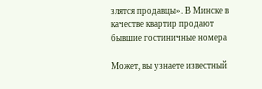злятся продавцы». В Минске в качестве квартир продают бывшие гостиничные номера

Может, вы узнаете известный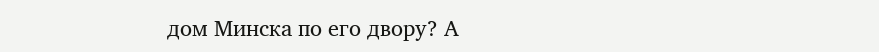дом Минска по его двору? А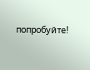попробуйте!